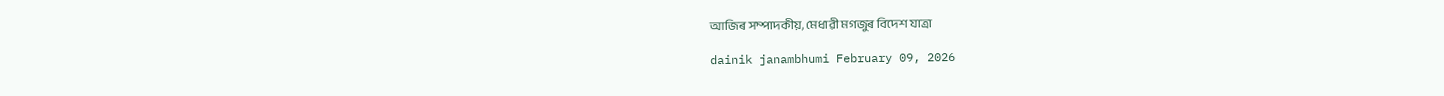আজিৰ সম্পাদকীয়, মেধাৱী মগজুৰ বিদেশ যাত্রা

dainik janambhumi February 09, 2026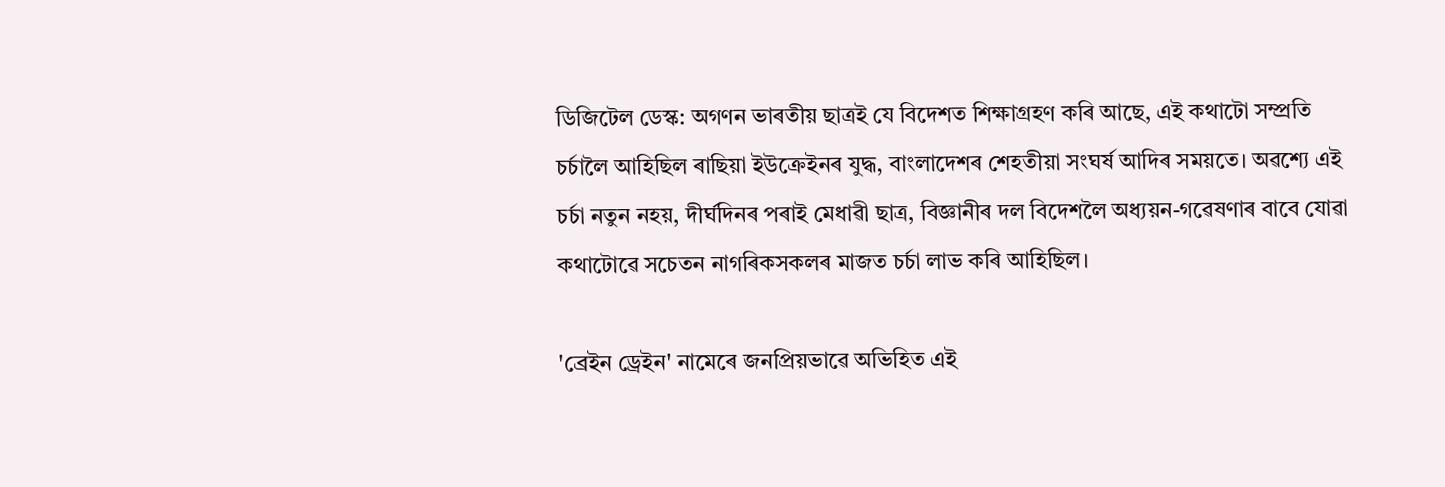ডিজিটেল ডেস্ক: অগণন ভাৰতীয় ছাত্রই যে বিদেশত শিক্ষাগ্রহণ কৰি আছে, এই কথাটো সম্প্রতি চৰ্চালৈ আহিছিল ৰাছিয়া ইউক্রেইনৰ যুদ্ধ, বাংলাদেশৰ শেহতীয়া সংঘর্ষ আদিৰ সময়তে। অৱশ্যে এই চর্চা নতুন নহয়, দীর্ঘদিনৰ পৰাই মেধাৱী ছাত্ৰ, বিজ্ঞানীৰ দল বিদেশলৈ অধ্যয়ন-গৱেষণাৰ বাবে যোৱা কথাটোৱে সচেতন নাগৰিকসকলৰ মাজত চর্চা লাভ কৰি আহিছিল।

'ব্রেইন ড্রেইন' নামেৰে জনপ্রিয়ভাৱে অভিহিত এই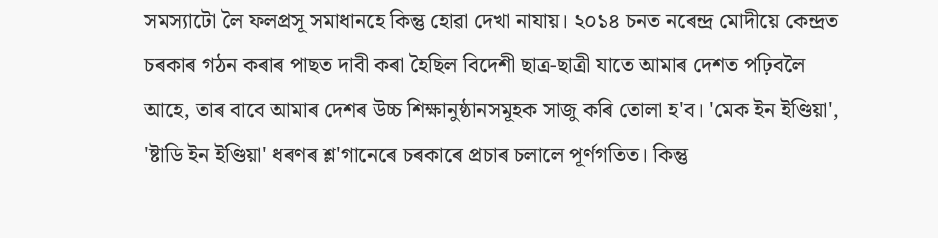সমস্যাটো লৈ ফলপ্রসূ সমাধানহে কিন্তু হোৱা দেখা নাযায়। ২০১৪ চনত নৰেন্দ্ৰ মোদীয়ে কেন্দ্ৰত চৰকাৰ গঠন কৰাৰ পাছত দাবী কৰা হৈছিল বিদেশী ছাত্ৰ-ছাত্ৰী যাতে আমাৰ দেশত পঢ়িবলৈ আহে, তাৰ বাবে আমাৰ দেশৰ উচ্চ শিক্ষানুষ্ঠানসমূহক সাজু কৰি তোলা হ'ব। 'মেক ইন ইণ্ডিয়া', 'ষ্টাডি ইন ইণ্ডিয়া' ধৰণৰ শ্ল'গানেৰে চৰকাৰে প্ৰচাৰ চলালে পূর্ণগতিত। কিন্তু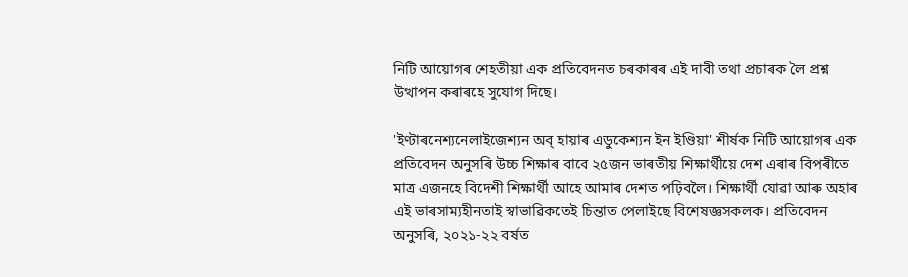নিটি আয়োগৰ শেহতীয়া এক প্ৰতিবেদনত চৰকাৰৰ এই দাবী তথা প্ৰচাৰক লৈ প্রশ্ন উত্থাপন কৰাৰহে সুযোগ দিছে।

'ইণ্টাৰনেশ্যনেলাইজেশ্যন অব্ হায়াৰ এডুকেশ্যন ইন ইণ্ডিয়া' শীর্ষক নিটি আয়োগৰ এক প্রতিবেদন অনুসৰি উচ্চ শিক্ষাৰ বাবে ২৫জন ভাৰতীয় শিক্ষার্থীয়ে দেশ এৰাৰ বিপৰীতে মাত্র এজনহে বিদেশী শিক্ষার্থী আহে আমাৰ দেশত পঢ়িবলৈ। শিক্ষার্থী যোৱা আৰু অহাৰ এই ভাৰসাম্যহীনতাই স্বাভাৱিকতেই চিন্তাত পেলাইছে বিশেষজ্ঞসকলক। প্রতিবেদন অনুসৰি, ২০২১-২২ বৰ্ষত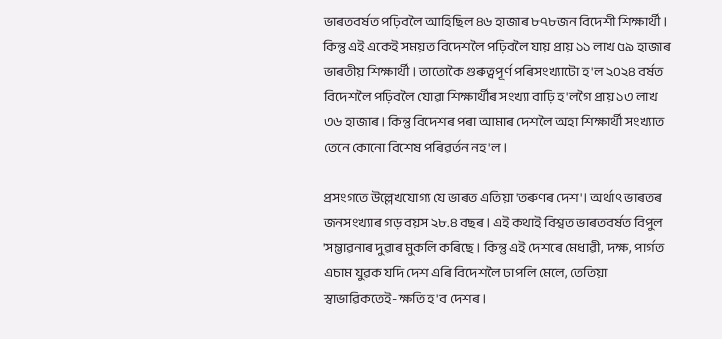ভাৰতবৰ্ষত পঢ়িবলৈ আহিছিল ৪৬ হাজাৰ ৮৭৮জন বিদেশী শিক্ষার্থী। কিন্তু এই একেই সময়ত বিদেশলৈ পঢ়িবলৈ যায় প্রায় ১১ লাখ ৫৯ হাজাৰ ভাৰতীয় শিক্ষার্থী। তাতোকৈ গুৰুত্বপূৰ্ণ পৰিসংখ্যাটো হ'ল ২০২৪ বর্ষত বিদেশলৈ পঢ়িবলৈ যোৱা শিক্ষাৰ্থীৰ সংখ্যা বাঢ়ি হ'লগৈ প্রায় ১৩ লাখ ৩৬ হাজাৰ। কিন্তু বিদেশৰ পৰা আমাৰ দেশলৈ অহা শিক্ষার্থী সংখ্যাত তেনে কোনো বিশেষ পৰিৱৰ্তন নহ'ল।

প্রসংগতে উল্লেখযোগ্য যে ভাৰত এতিয়া 'তৰুণৰ দেশ'। অৰ্থাৎ ভাৰতৰ জনসংখ্যাৰ গড় বয়স ২৮.৪ বছৰ। এই কথাই বিশ্বত ভাৰতবৰ্ষত বিপুল 'সম্ভাৱনাৰ দুৱাৰ মুকলি কৰিছে। কিন্তু এই দেশৰে মেধাৱী, দক্ষ, পার্গত এচাম যুৱক যদি দেশ এৰি বিদেশলৈ ঢাপলি মেলে, তেতিয়া স্বাভাৱিকতেই-ক্ষতি হ'ব দেশৰ।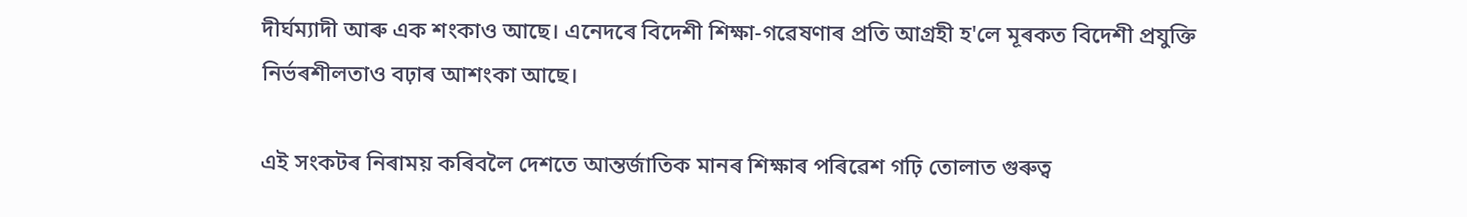দীর্ঘম্যাদী আৰু এক শংকাও আছে। এনেদৰে বিদেশী শিক্ষা-গৱেষণাৰ প্রতি আগ্রহী হ'লে মূৰকত বিদেশী প্রযুক্তি নিৰ্ভৰশীলতাও বঢ়াৰ আশংকা আছে।

এই সংকটৰ নিৰাময় কৰিবলৈ দেশতে আন্তর্জাতিক মানৰ শিক্ষাৰ পৰিৱেশ গঢ়ি তোলাত গুৰুত্ব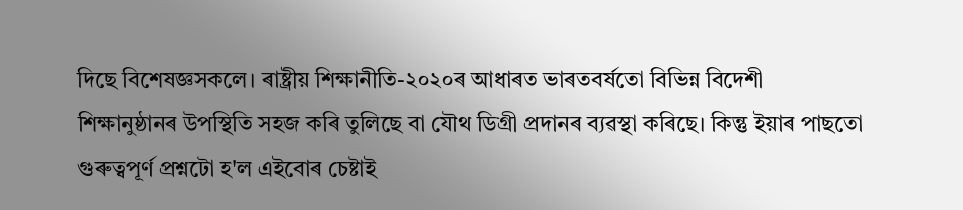দিছে বিশেষজ্ঞসকলে। ৰাষ্ট্ৰীয় শিক্ষানীতি-২০২০ৰ আধাৰত ভাৰতবৰ্ষতো বিভিন্ন বিদেশী শিক্ষানুষ্ঠানৰ উপস্থিতি সহজ কৰি তুলিছে বা যৌথ ডিগ্ৰী প্ৰদানৰ ব্যৱস্থা কৰিছে। কিন্তু ইয়াৰ পাছতো গুৰুত্বপূৰ্ণ প্রশ্নটো হ'ল এইবোৰ চেষ্টাই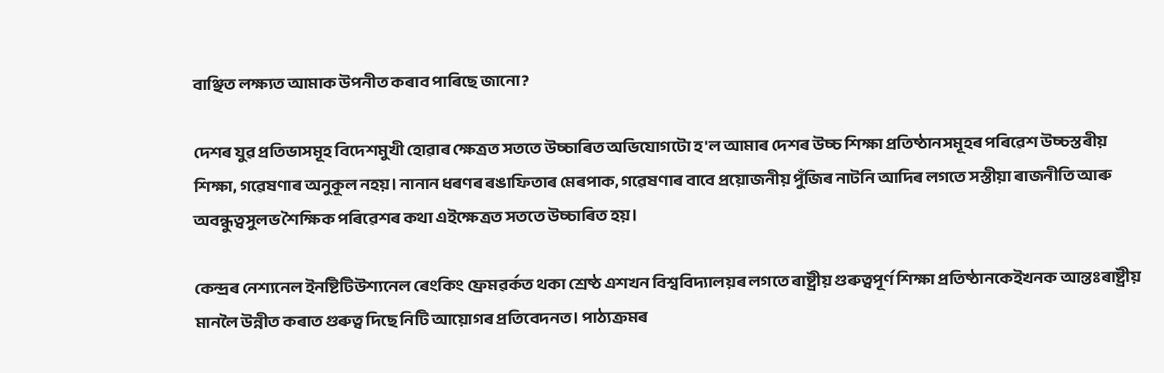বাঞ্ছিত লক্ষ্যত আমাক উপনীত কৰাব পাৰিছে জানো?

দেশৰ যুৱ প্ৰতিভাসমূহ বিদেশমুখী হোৱাৰ ক্ষেত্ৰত সততে উচ্চাৰিত অভিযোগটো হ'ল আমাৰ দেশৰ উচ্চ শিক্ষা প্রতিষ্ঠানসমূহৰ পৰিৱেশ উচ্চস্তৰীয় শিক্ষা, গৱেষণাৰ অনুকূল নহয়। নানান ধৰণৰ ৰঙাফিতাৰ মেৰপাক, গৱেষণাৰ বাবে প্রয়োজনীয় পুঁজিৰ নাটনি আদিৰ লগতে সস্তীয়া ৰাজনীতি আৰু অবন্ধুত্বসুলভ শৈক্ষিক পৰিৱেশৰ কথা এইক্ষেত্ৰত সততে উচ্চাৰিত হয়।

কেন্দ্ৰৰ নেশ্যনেল ইনষ্টিটিউশ্যনেল ৰেংকিং ফ্রেমৱৰ্কত থকা শ্রেষ্ঠ এশখন বিশ্ববিদ্যালয়ৰ লগতে ৰাষ্ট্ৰীয় গুৰুত্বপূৰ্ণ শিক্ষা প্রতিষ্ঠানকেইখনক আন্তঃৰাষ্ট্ৰীয় মানলৈ উন্নীত কৰাত গুৰুত্ব দিছে নিটি আয়োগৰ প্ৰতিবেদনত। পাঠ্যক্ৰমৰ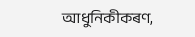আধুনিকীকৰণ,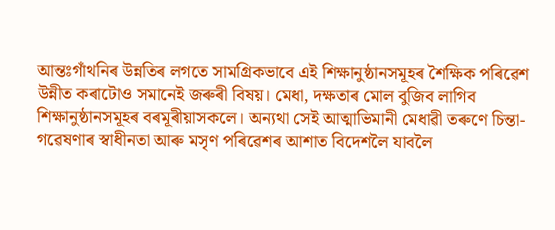আন্তঃগাঁথনিৰ উন্নতিৰ লগতে সামগ্রিকভাবে এই শিক্ষানুষ্ঠানসমূহৰ শৈক্ষিক পৰিৱেশ উন্নীত কৰাটোও সমানেই জৰুৰী বিষয়। মেধা, দক্ষতাৰ মোল বুজিব লাগিব শিক্ষানুষ্ঠানসমূহৰ বৰমূৰীয়াসকলে। অন্যথা সেই আত্মাভিমানী মেধাৱী তৰুণে চিন্তা-গৱেষণাৰ স্বাধীনতা আৰু মসৃণ পৰিৱেশৰ আশাত বিদেশলৈ যাবলৈ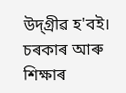উদ্‌গ্ৰীৱ হ'বই। চৰকাৰ আৰু শিক্ষাৰ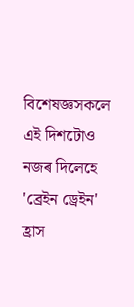বিশেষজ্ঞসকলে এই দিশটোও নজৰ দিলেহে 'ব্রেইন ড্রেইন' হ্রাস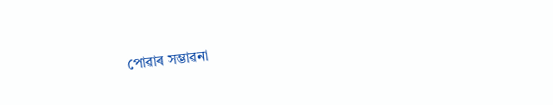পোৱাৰ সম্ভাৱনা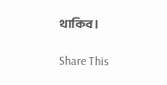থাকিব।

Share This